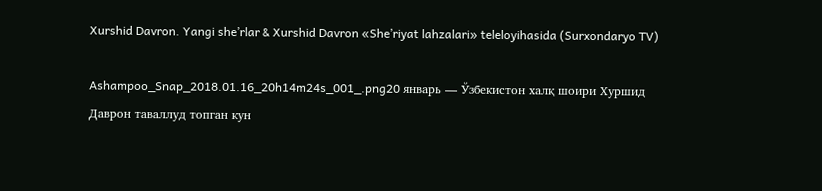Xurshid Davron. Yangi she’rlar & Xurshid Davron «She’riyat lahzalari» teleloyihasida (Surxondaryo TV)

Ashampoo_Snap_2018.01.16_20h14m24s_001_.png20 январь — Ўзбекистон халқ шоири Хуршид Даврон таваллуд топган кун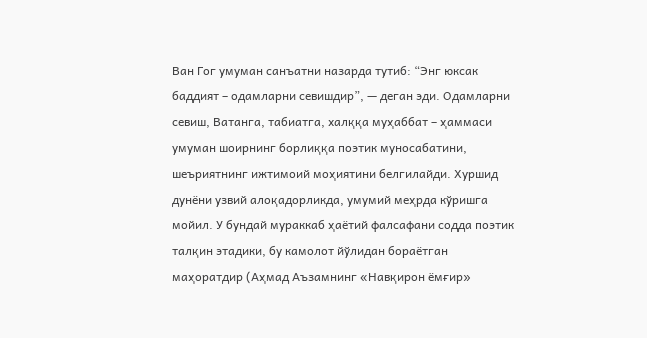Ван Гог умуман санъатни назарда тутиб: “Энг юксак баддият – одамларни севишдир”, — деган эди. Одамларни севиш, Ватанга, табиатга, халққа муҳаббат – ҳаммаси умуман шоирнинг борлиққа поэтик муносабатини, шеъриятнинг ижтимоий моҳиятини белгилайди. Хуршид дунёни узвий алоқадорликда, умумий меҳрда кўришга мойил. У бундай мураккаб ҳаётий фалсафани содда поэтик талқин этадики, бу камолот йўлидан бораётган маҳоратдир (Аҳмад Аъзамнинг «Навқирон ёмғир»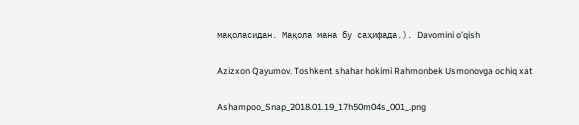мақоласидан. Мақола мана бу саҳифада.). Davomini o'qish

Azizxon Qayumov. Toshkent shahar hokimi Rahmonbek Usmonovga ochiq xat

Ashampoo_Snap_2018.01.19_17h50m04s_001_.png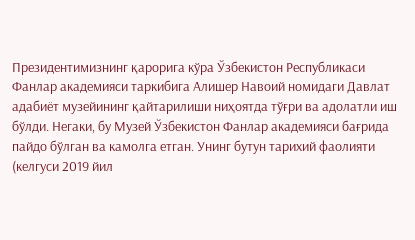Президентимизнинг қарорига кўра Ўзбекистон Республикаси Фанлар академияси таркибига Алишер Навоий номидаги Давлат адабиёт музейининг қайтарилиши ниҳоятда тўғри ва адолатли иш бўлди. Негаки, бу Музей Ўзбекистон Фанлар академияси бағрида пайдо бўлган ва камолга етган. Унинг бутун тарихий фаолияти (келгуси 2019 йил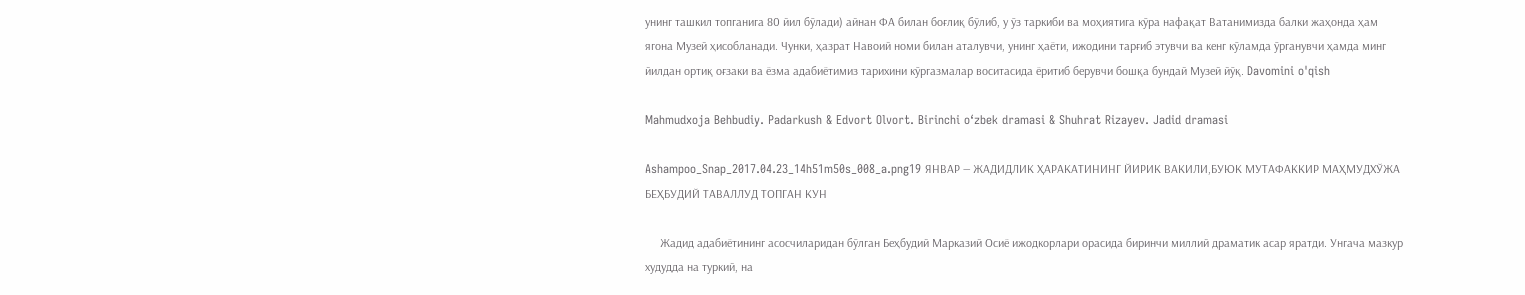унинг ташкил топганига 80 йил бўлади) айнан ФА билан боғлиқ бўлиб, у ўз таркиби ва моҳиятига кўра нафақат Ватанимизда балки жаҳонда ҳам ягона Музей ҳисобланади. Чунки, ҳазрат Навоий номи билан аталувчи, унинг ҳаёти, ижодини тарғиб этувчи ва кенг кўламда ўрганувчи ҳамда минг йилдан ортиқ оғзаки ва ёзма адабиётимиз тарихини кўргазмалар воситасида ёритиб берувчи бошқа бундай Музей йўқ. Davomini o'qish

Mahmudxoja Behbudiy. Padarkush & Edvort Olvort. Birinchi o‘zbek dramasi & Shuhrat Rizayev. Jadid dramasi

Ashampoo_Snap_2017.04.23_14h51m50s_008_a.png19 ЯНВАР — ЖАДИДЛИК ҲАРАКАТИНИНГ ЙИРИК ВАКИЛИ,БУЮК МУТАФАККИР МАҲМУДХЎЖА БЕҲБУДИЙ ТАВАЛЛУД ТОПГАН КУН

     Жадид адабиётининг асосчиларидан бўлган Беҳбудий Марказий Осиё ижодкорлари орасида биринчи миллий драматик асар яратди. Унгача мазкур худудда на туркий, на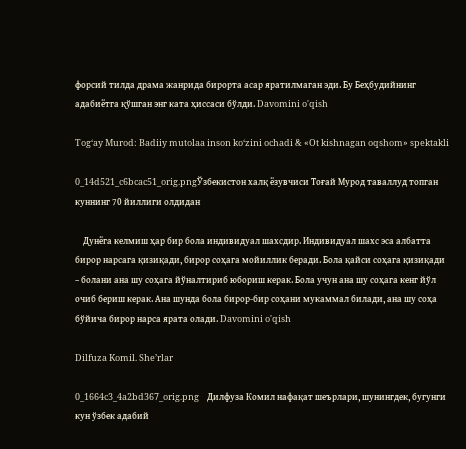форсий тилда драма жанрида бирорта асар яратилмаган эди. Бу Беҳбудийнинг адабиётга қўшган энг ката ҳиссаси бўлди. Davomini o'qish

Tog‘ay Murod: Badiiy mutolaa inson ko‘zini ochadi & «Ot kishnagan oqshom» spektakli

0_14d521_c6bcac51_orig.pngЎзбекистон халқ ёзувчиси Тоғай Мурод таваллуд топган куннинг 70 йиллиги олдидан

    Дунёга келмиш ҳар бир бола индивидуал шахсдир. Индивидуал шахс эса албатта бирор нарсага қизиқади, бирор соҳага мойиллик беради. Бола қайси соҳага қизиқади – болани ана шу соҳага йўналтириб юбориш керак. Бола учун ана шу соҳага кенг йўл очиб бериш керак. Ана шунда бола бирор-бир соҳани мукаммал билади, ана шу соҳа бўйича бирор нарса ярата олади. Davomini o'qish

Dilfuza Komil. She’rlar

0_1664c3_4a2bd367_orig.png    Дилфуза Комил нафақат шеърлари, шунингдек, бугунги кун ўзбек адабий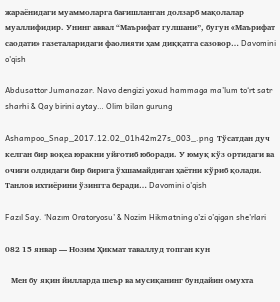жараёнидаги муаммоларга бағишланган долзарб мақолалар муаллифидир. Унинг аввал “Маърифат гулшани”, бугун «Маърифат саодати» газеталаридаги фаолияти ҳам диққатга сазовор… Davomini o'qish

Abdusattor Jumanazar. Navo dengizi yoxud hammaga ma’lum to‘rt satr sharhi & Qay birini aytay… Olim bilan gurung

Ashampoo_Snap_2017.12.02_01h42m27s_003_.png  Тўсатдан дуч келган бир воқеа юракни уйғотиб юборади. У юмуқ кўз ортидаги ва очиғи олдидаги бир бирига ўхшамайдиган ҳаётни кўриб қолади. Танлов ихтиёрини ўзингга беради… Davomini o'qish

Fazıl Say. ‘Nazım Oratoryosu’ & Nozim Hikmatning o’zi o’qigan she’rlari

082 15 январ — Нозим Ҳикмат таваллуд топган кун

   Мен бу яқин йилларда шеър ва мусиқанинг бундайин омухта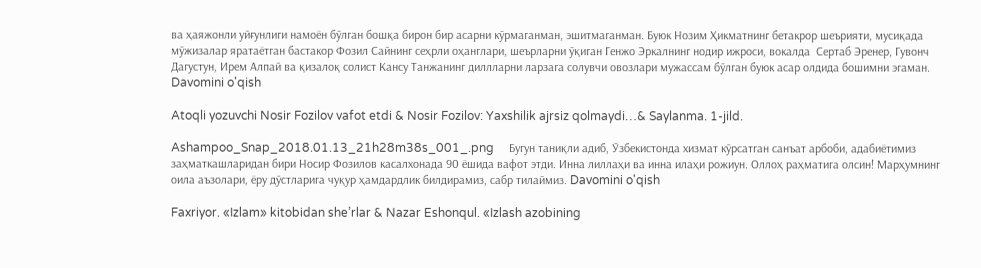ва ҳаяжонли уйғунлиги намоён бўлган бошқа бирон бир асарни кўрмаганман, эшитмаганман. Буюк Нозим Ҳикматнинг бетакрор шеърияти, мусиқада мўжизалар яратаётган бастакор Фозил Сайнинг сеҳрли оҳанглари, шеърларни ўқиган Генжо Эркалнинг нодир ижроси, вокалда  Сертаб Эренер, Гувонч Дагустун, Ирем Алпай ва қизалоқ солист Кансу Танжанинг диллларни ларзага солувчи овозлари мужассам бўлган буюк асар олдида бошимни эгаман.
Davomini o'qish

Atoqli yozuvchi Nosir Fozilov vafot etdi & Nosir Fozilov: Yaxshilik ajrsiz qolmaydi…& Saylanma. 1-jild.

Ashampoo_Snap_2018.01.13_21h28m38s_001_.png     Бугун таниқли адиб, Ўзбекистонда хизмат кўрсатган санъат арбоби, адабиётимиз заҳматкашларидан бири Носир Фозилов касалхонада 90 ёшида вафот этди. Инна лиллаҳи ва инна илаҳи рожиун. Оллоҳ раҳматига олсин! Марҳумнинг оила аъзолари, ёру дўстларига чуқур ҳамдардлик билдирамиз, сабр тилаймиз. Davomini o'qish

Faxriyor. «Izlam» kitobidan she’rlar & Nazar Eshonqul. «Izlash azobining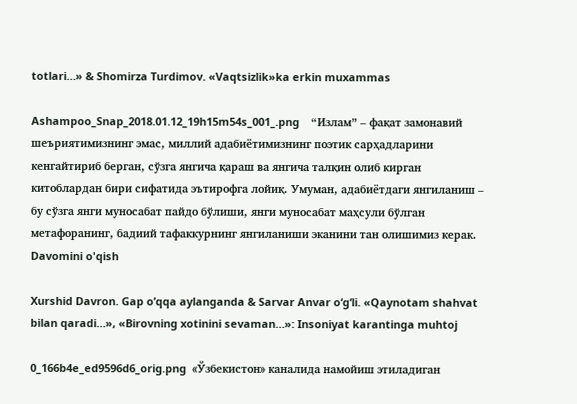totlari…» & Shomirza Turdimov. «Vaqtsizlik»ka erkin muxammas

Ashampoo_Snap_2018.01.12_19h15m54s_001_.png    “Излам” – фақат замонавий шеъриятимизнинг эмас, миллий адабиётимизнинг поэтик сарҳадларини кенгайтириб берган, сўзга янгича қараш ва янгича талқин олиб кирган китоблардан бири сифатида эътирофга лойиқ. Умуман, адабиётдаги янгиланиш – бу сўзга янги муносабат пайдо бўлиши, янги муносабат маҳсули бўлган метафоранинг, бадиий тафаккурнинг янгиланиши эканини тан олишимиз керак. Davomini o'qish

Xurshid Davron. Gap o’qqa aylanganda & Sarvar Anvar o‘g‘li. «Qaynotam shahvat bilan qaradi…», «Birovning xotinini sevaman…»: Insoniyat karantinga muhtoj

0_166b4e_ed9596d6_orig.png  «Ўзбекистон» каналида намойиш этиладиган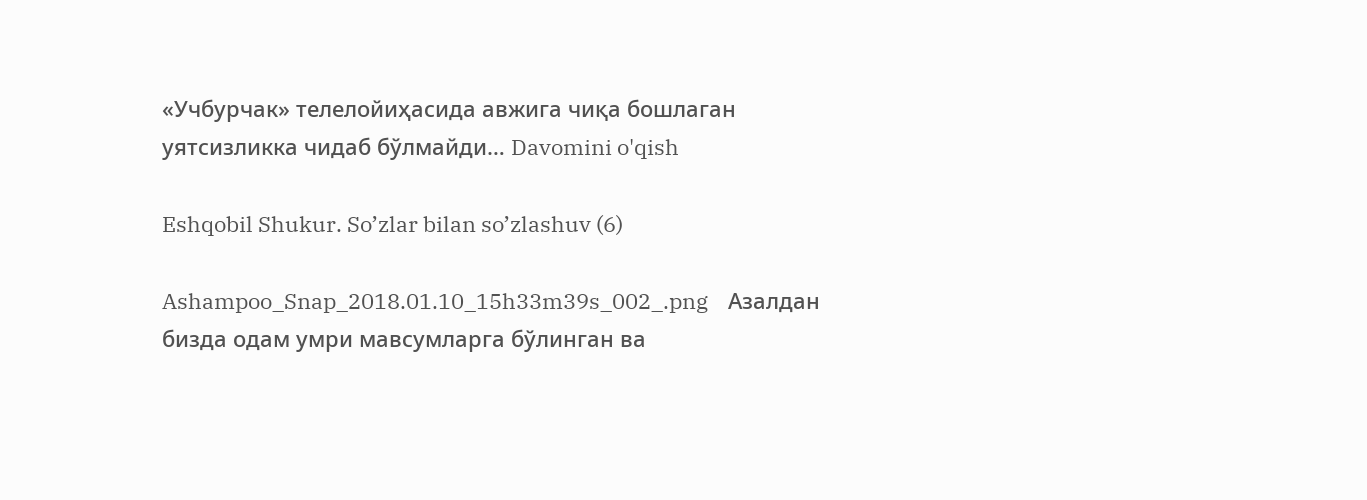«Учбурчак» телелойиҳасида авжига чиқа бошлаган уятсизликка чидаб бўлмайди… Davomini o'qish

Eshqobil Shukur. So’zlar bilan so’zlashuv (6)

Ashampoo_Snap_2018.01.10_15h33m39s_002_.png    Азалдан бизда одам умри мавсумларга бўлинган ва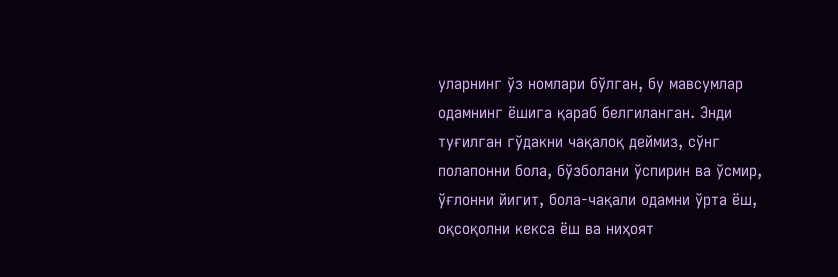уларнинг ўз номлари бўлган, бу мавсумлар одамнинг ёшига қараб белгиланган. Энди туғилган гўдакни чақалоқ деймиз, сўнг полапонни бола, бўзболани ўспирин ва ўсмир, ўғлонни йигит, бола-чақали одамни ўрта ёш, оқсоқолни кекса ёш ва ниҳоят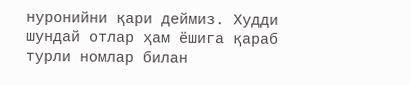нуронийни қари деймиз. Худди шундай отлар ҳам ёшига қараб турли номлар билан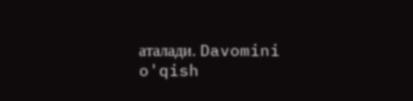аталади. Davomini o'qish